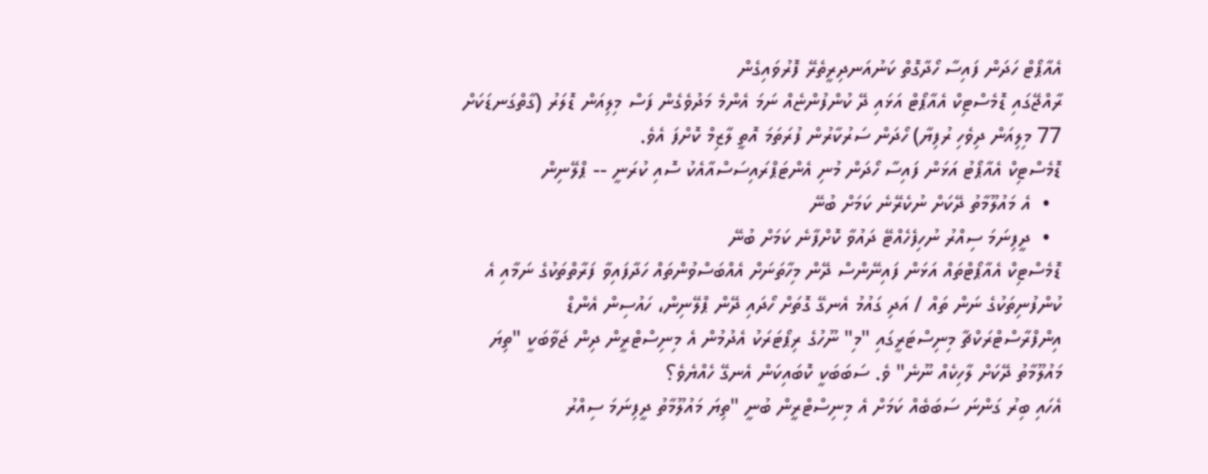އެއާޕޯޓް ހަދަން ފައިސާ ހޯދާގޮތް ކަނުއަނދިރީތެރޭ ފޮރުވައިގެން
ރާއްޖޭގައި ޑޮމެސްޓިކް އެއާޕޯޓް އަޅައި ދޭ ކުންފުންޏެއް ނަމަ އެންމެ މަދުވެގެން ފަސް މިލިއަން ޑޮލަރު (ގާތްގަނޑަކަށް 77 މިލިއަން ދިވެހި ރުފިޔާ) ހޯދަން ސަރުކާރުން ފުރަތަމަ އޮތީ ލާޒިމް ކޮށްފަ އެވެ.
ޑޮމެސްޓިކް އެއާޕޯޓު އަޅަން ފައިސާ ހޯދަން މުނި އެންޓަޕްރައިސަސްއާއެކު ސޮއި ކުރަނީ -- ޕްލޭނިން
  •  އެ މައުލޫމާތު ދޭކަށް ނުކެރޭނެ ކަމަށް ބުނޭ
  •  ދީފިނަމަ ސިއްރު ނުހިފެހެއްޓޭ ދައުވާ ކޮށްފާނެ ކަމަށް ބުނޭ
ޑޮމެސްޓިކް އެއާޕޯޓްތައް އަޅަން ފައިނޭންސް ދޭން މިހާތަނަށް އެއްބަސްވުންތައް ހަދާފައިވާ ފަރާތްތަކުގެ ނަމާއި އެ ކުންފުނިތަކުގެ ނަން ތައް / އަދި ގައުމު އެނގޭ ގޮތަށް ހޯދައި ދޭން ޕްލޭނިން، ހައުސިން އެންޑް އިންފްރާސްޓްރަކްޗާ މިނިސްޓަރީގައި "މި" ނޫހުގެ ރިޕޯޓަރަކު އެދުމުން އެ މިނިސްޓްރީން ދިން ޖަވާބަކީ "ތިޔަ މައުލޫމާތު ދޭކަށް ލާހިކެއް ނޫނެ" ވެ. ސަބަބަކީ ކޮބައިކަން އެނގޭ ހެއްޔެވެ؟
އެހައި ބިރު ގަންނަ ސަބަބެއް ކަމަށް އެ މިނިސްޓްރީން ބުނީ "ތިޔަ މައުލޫމާތު ދީފިނަމަ ސިއްރު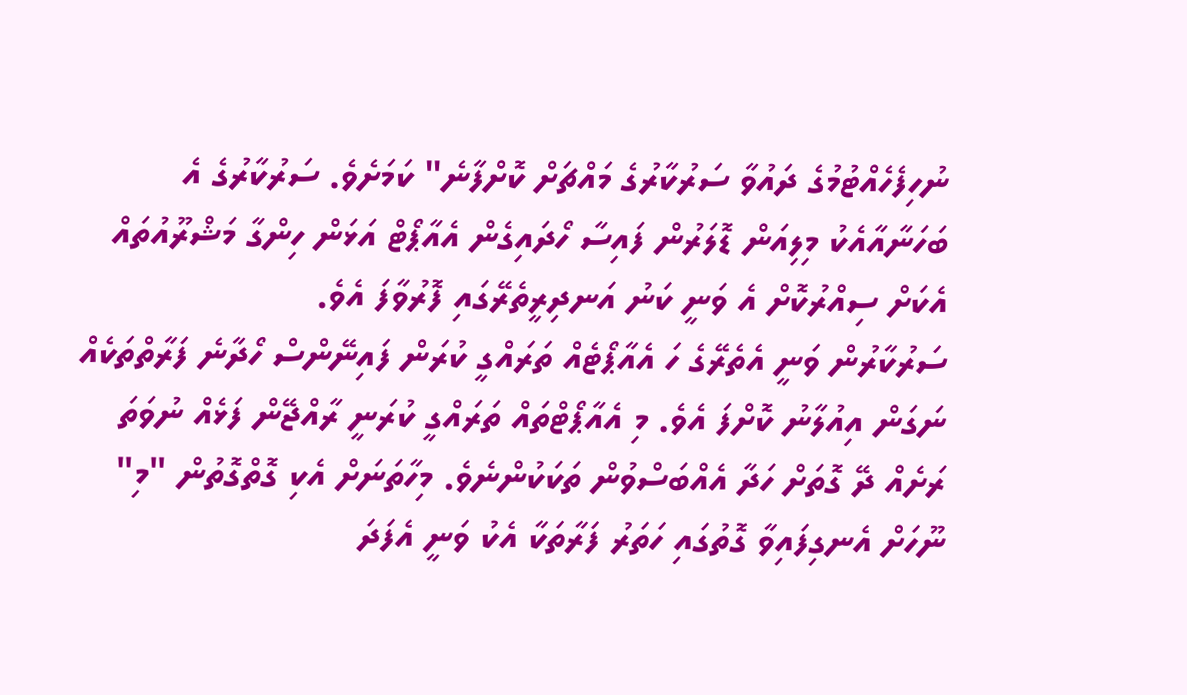ނުހިފެހެއްޓުމުގެ ދައުވާ ސަރުކާރުގެ މައްޗަށް ކޮށްފާނެ" ކަމަށެވެ. ސަރުކާރުގެ އެ ބަހަނާއާއެކު މިލިއަން ޑޮލަރުން ފައިސާ ހޯދައިގެން އެއާޕޯޓް އަޅަން ހިންގާ މަޝްރޫއުތައް އެކަށް ސިއްރުކޮށް އެ ވަނީ ކަނު އަނދިރީތެރޭގައި ފޮރުވާފަ އެވެ.
ސަރުކާރުން ވަނީ އެތެރޭގެ ހަ އެއާޕޯޓެއް ތަރައްގީ ކުރަން ފައިނޭންސް ހޯދާނެ ފަރާތްތަކެއް ނަގަން އިއުލާނު ކޮށްފަ އެވެ. މި އެއާޕޯޓްތައް ތަރައްގީ ކުރަނީ ރާއްޖޭން ފަޅެއް ނުވަތަ ރަށެއް ދޭ ގޮތަށް ހަދާ އެއްބަސްވުން ތަކަކުންނެވެ. މިހާތަނަށް އެކި ގޮތްގޮތުން "މި" ނޫހަށް އެނގިފައިވާ ގޮތުގައި ހަތަރު ފަރާތަކާ އެކު ވަނީ އެފަދަ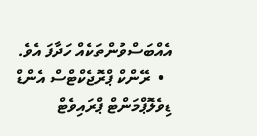އެއްބަސްވުންތަކެއް ހަދާފަ އެވެ.
  •  ރޭންކް ޕްރޮޖެކްޓްސް އެންޑް ޑިވެލޮޕްމަންޓް ޕްރައިވެޓް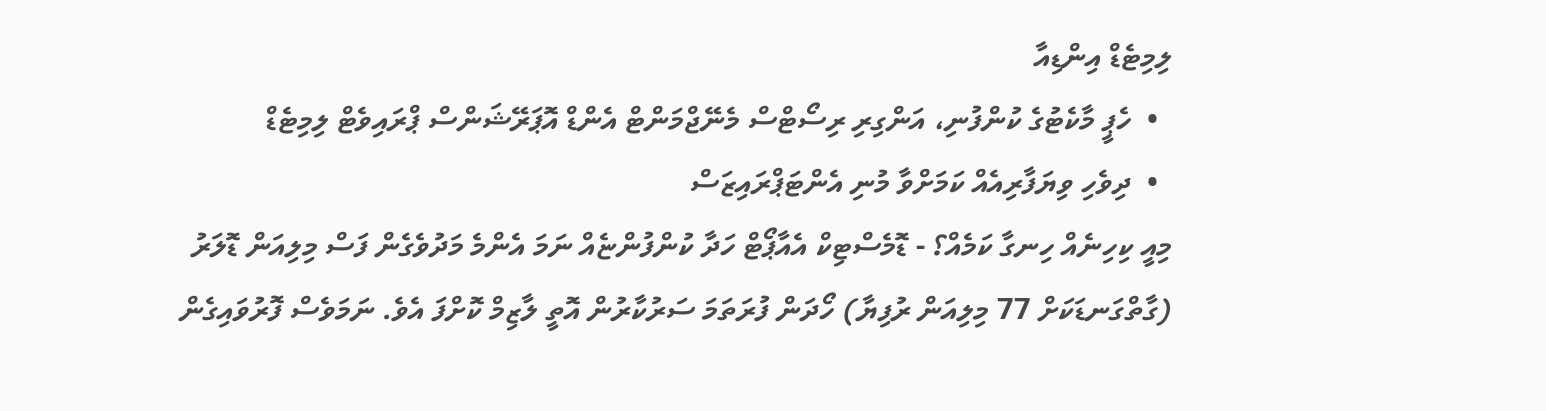ލިމިޓެޑް އިންޑިއާ
  •  ހެޕީ މާކެޓުގެ ކުންފުނި، އަންގިރި ރިސޯޓްސް މެނޭޖްމަންޓް އެންޑް އޮޕަރޭޝަންސް ޕްރައިވެޓް ލިމިޓެޑް
  •  ދިވެހި ވިޔަފާރިއެއް ކަމަށްވާ މުނި އެންޓަޕްރައިޒަސް
މިއީ ކިހިނެއް ހިނގާ ކަމެއް؟ - ޑޮމެސްޓިކް އެއާޕޯޓް ހަދާ ކުންފުންޏެއް ނަމަ އެންމެ މަދުވެގެން ފަސް މިލިއަން ޑޮލަރު (ގާތްގަނޑަކަށް 77 މިލިއަން ރުފިޔާ) ހޯދަން ފުރަތަމަ ސަރުކާރުން އޮތީ ލާޒިމް ކޮށްފަ އެވެ. ނަމަވެސް ފޮރުވައިގެން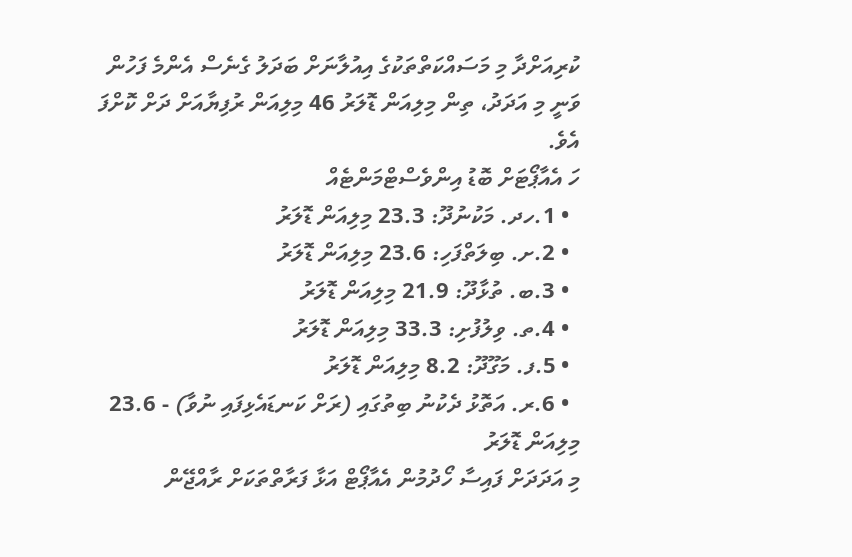ކުރިއަށްދާ މި މަސައްކަތްތަކުގެ އިއުލާނަށް ބަދަލު ގެނެސް އެންމެ ފަހުން ވަނީ މި އަދަދު، ތިން މިލިއަން ޑޮލަރު 46 މިލިއަން ރުފިޔާއަށް ދަށް ކޮށްފަ އެވެ.
ހަ އެއާޕޯޓަށް ބޮޑު އިންވެސްޓްމަންޓެއް
  • 1.ހދ. މަކުނުދޫ: 23.3 މިލިއަން ޑޮލަރު
  • 2.ށ. ބިލަތްފަހި: 23.6 މިލިއަން ޑޮލަރު
  • 3.ބ. ތުޅާދޫ: 21.9 މިލިއަން ޑޮލަރު
  • 4.ތ. ވިލުފުށި: 33.3 މިލިއަން ޑޮލަރު
  • 5.ފ. މަގޫދޫ: 8.2 މިލިއަން ޑޮލަރު
  • 6.ރ. އަތޮޅު ދެކުނު ބިތުގައި (ރަށް ކަނޑައެޅިފައި ނުވާ) - 23.6 މިލިއަން ޑޮލަރު
މި އަދަދަށް ފައިސާ ހޯދުމުން އެއާޕޯޓް އަޅާ ފަރާތްތަކަށް ރާއްޖޭން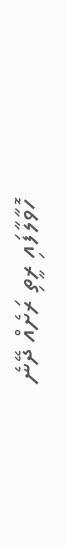ހޮވާލާފައި ރީތި ރަށެއް ދޭނެ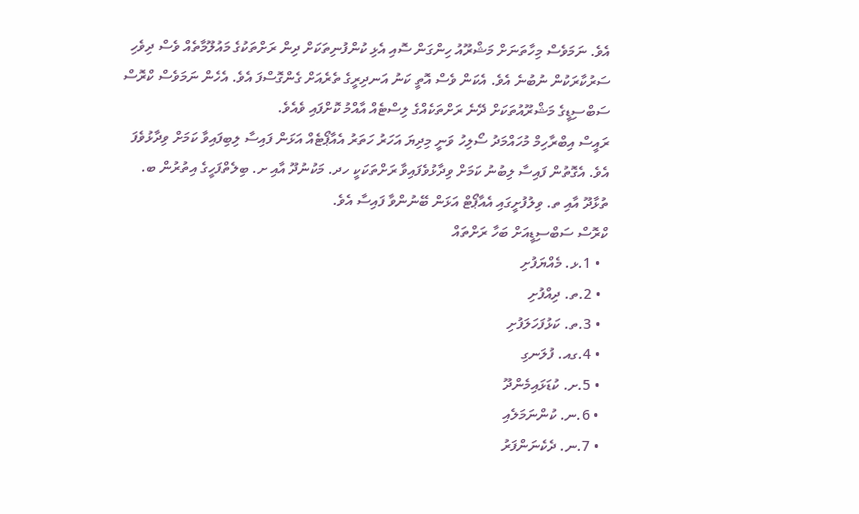އެވެ. ނަމަވެސް މިހާތަނަށް މަޝްރޫއު ހިންގަން ސޮއި އެޅި ކުންފުނިތަކަށް ދިން ރަށްތަކުގެ މައުލޫމާތެއް ވެސް ދިވެހި ސަރުކާރަކުން ނުބުނެ އެވެ. އެކަން ވެސް އޮތީ ކަނު އަނދިރީގެ ތެރެއަށް ގެންގޮސްފަ އެވެ. އެހެން ނަމަވެސް ކްރޮސް ސަބްސިޑީގެ މަޝްރޫއުތަކަށް ދޭނެ ރަށްތަކެއްގެ ލިސްޓެއް އާއްމު ކޮށްފައި ވެއެވެ.
ރައީސް އިބްރާހިމް މުހައްމަދު ސޯލިހު ވަނީ މިދިޔަ އަހަރު ހަތަރު އެއާޕޯޓެއް އަޅަން ފައިސާ ލިބިފައިވާ ކަމަށް ވިދާޅުވެފަ އެވެ. އެގޮތުން ފައިސާ ލިބުނު ކަމަށް ވިދާޅުވެފައިވާ ރަށްތަކަކީ ހދ. މަކުނުދޫ އާއި ށ. ބިލެތްފަހީގެ އިތުރުން ބ. ތުޅާދޫ އާއި ތ. ވިލުފުށީގައި އެއާޕޯޓް އަޅަން ބޭނުންވާ ފައިސާ އެވެ.
ކްރޮސް ސަބްސިޑީއަށް ބަހާ ރަށްތައް
  • 1.ޅ. މެއްޔަފުށި
  • 2.ތ. ދިއްފުށި
  • 3.ތ. ކަޅުފަހަލަފުށި
  • 4.ގއ. ފުލަނގި
  • 5.ށ. ކުޑަޅައިމެންދޫ
  • 6.ނ. ކުންނަމަލެއި
  • 7.ނ. ދެކެނަންފަރު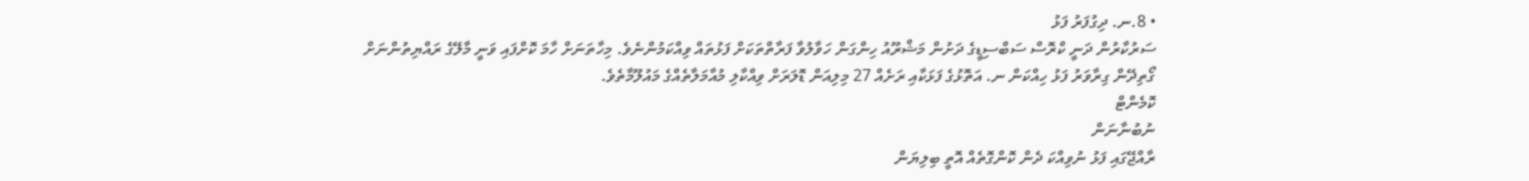• 8.ނ. ދިގުފަރު ފަޅު
ސަރުކާރުން ދަނީ ކްރޮސް ސަބްސިޑީގެ ދަށުން މަޝްރޫއު ހިންގަން ހަވާލުވާ ފަރާތްތަކަށް ފަޅުތައް ވިއްކަމުންނެވެ. މިހާތަނަށް ހާމަ ކޮށްފައި ވަނީ މާލޭގެ ރައްޔިތުންނަށް ގޯތިދޭން ގިރާވަރު ފަޅު ހިއްކަން ނ. އަތޮޅުގެ ފަޅަކާއި ރަށެއް 27 މިލިއަން ޑޮލަރަށް ވިއްކާލި މުއާމަލާތެއްގެ މައުލޫމާތެވެ.
ކޮމެންޓް
ނުބުނާނަން
ރާއްޖޭގައި ފަޅު ނުވިއްކަ ދެން ކޮންގޮތެއް އޮތީ ބިލިޔަން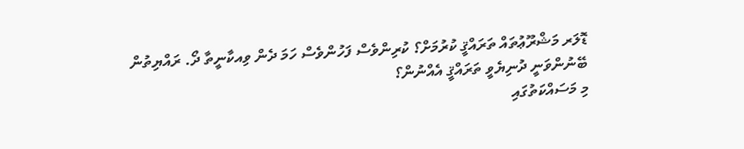ޑޮލަރ މަޝްރޫޢުތައް ތަރައްޤީ ކުރުމަށް؟ ކުރިންވެސް ފަހުންވެސް ހަމަ ދެން ވިއކާނީތާ ދޯ. ރައްޔިތުން ބޭނުންވަނީ ދުނިޔެވީ ތަރައްޤީ އެއްނުން؟
މި މަސައްކަތުގައި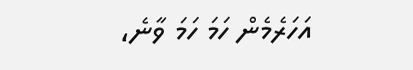އަހަރެމެން ހަމަ ހަމަ ވާނެ،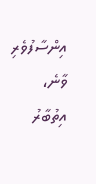އިންސާފުވެރި ވާނެ، އިތުބާރު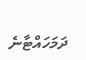ދަމަހައްޓާނެ